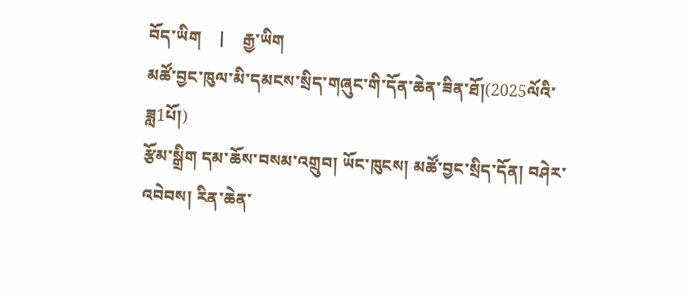བོད་ཡིག    |    རྒྱ་ཡིག
མཚོ་བྱང་ཁུལ་མི་དམངས་སྲིད་གཞུང་གི་དོན་ཆེན་ཟིན་ཐོ།(2025ལོའི་ཟླ1པོ།)
རྩོམ་སྒྲིག དམ་ཆོས་བསམ་འགྲུབ། ཡོང་ཁུངས། མཚོ་བྱང་སྲིད་དོན། བཤེར་འབེབས། རིན་ཆེན་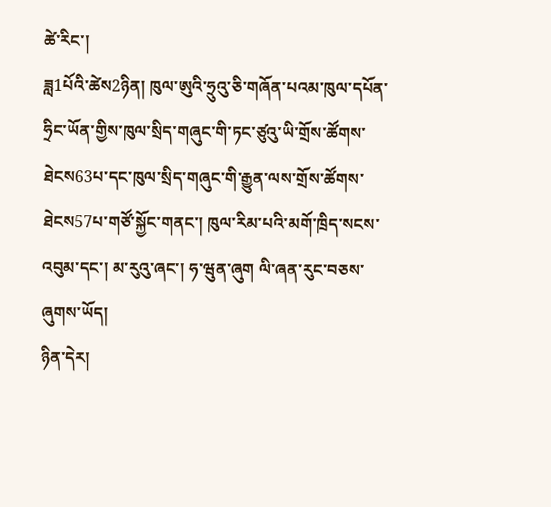ཚེ་རིང་།
ཟླ1པོའི་ཚེས2ཉིན། ཁུལ་ཨུའི་ཧྲུའུ་ཅི་གཞོན་པའམ་ཁུལ་དཔོན་ཧྲིང་ཡོན་གྱིས་ཁུལ་སྲིད་གཞུང་གི་ཏང་ཙུའུ་ཡི་གྲོས་ཚོགས་ཐེངས63པ་དང་ཁུལ་སྲིད་གཞུང་གི་རྒྱུན་ལས་གྲོས་ཚོགས་ཐེངས57པ་གཙོ་སྐྱོང་གནང་། ཁུལ་རིམ་པའི་མགོ་ཁྲིད་སངས་འབུམ་དང་། མ་རུའུ་ཞང་། ཧ་ཝུན་ཞུག ལི་ཞན་རུང་བཅས་ཞུགས་ཡོད།
ཉིན་དེར།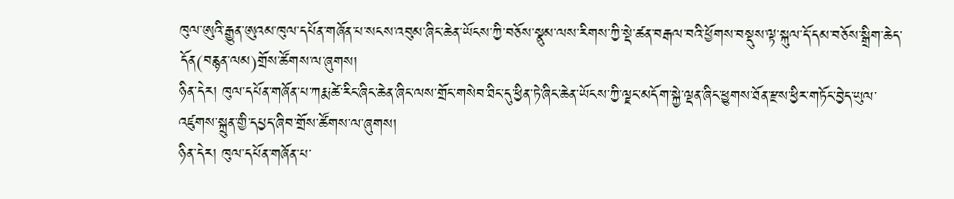ཁུལ་ཨུའི་རྒྱུན་ཨུའམ་ཁུལ་དཔོན་གཞོན་པ་སངས་འབུམ་ཞིང་ཆེན་ཡོངས་ཀྱི་བཅོས་སྣུམ་ལས་རིགས་ཀྱི་སྡེ་ཚན་བརྒལ་བའི་ཕྱོགས་བསྡུས་ལྟ་སྐུལ་དོ་དམ་བཅོས་སྒྲིག་ཆེད་དོན(བརྙན་ལམ)གྲོས་ཚོགས་ལ་ཞུགས།
ཉིན་དེར། ཁུལ་དཔོན་གཞོན་པ་ཀརྨ་ཚེ་རིང་ཞིང་ཆེན་ཞིང་ལས་གྲོང་གསེབ་ཐིང་དུ་ཕྱིན་ཏེ་ཞིང་ཆེན་ཡོངས་ཀྱི་ལྗང་མདོག་སྐྱེ་ལྡན་ཞིང་ཕྱུགས་ཐོན་རྫས་ཕྱིར་གཏོང་བྱེད་ཡུལ་འཛུགས་སྐྲུན་གྱི་དཔྱད་ཞིབ་གྲོས་ཚོགས་ལ་ཞུགས།
ཉིན་དེར། ཁུལ་དཔོན་གཞོན་པ་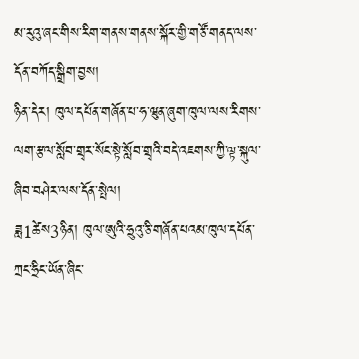མ་རུའུ་ཞང་གིས་རིག་གནས་གནས་སྐོར་གྱི་གཙོ་གནད་ལས་དོན་བཀོད་སྒྲིག་བྱས།
ཉིན་དེར། ཁུལ་དཔོན་གཞོན་པ་ཧ་ཝུན་ཞུག་ཁུལ་ལས་རིགས་ལག་རྩལ་སློབ་གྲྭར་སོང་སྟེ་སློབ་གྲྭའི་བདེ་འཇགས་ཀྱི་ལྟ་སྐུལ་ཞིབ་བཤེར་ལས་དོན་སྤེལ།
ཟླ1ཚེས3ཉིན། ཁུལ་ཨུའི་ཧྲུའུ་ཅི་གཞོན་པའམ་ཁུལ་དཔོན་ཀྲང་ཧྲིང་ཡོན་ཞིང་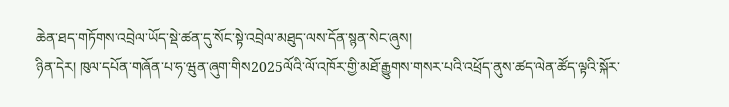ཆེན་ཐད་གཏོགས་འབྲེལ་ཡོད་སྡེ་ཚན་དུ་སོང་སྟེ་འབྲེལ་མཐུད་ལས་དོན་སྙན་སེང་ཞུས།
ཉིན་དེར། ཁུལ་དཔོན་གཞོན་པ་ཧ་ཝུན་ཞུག་གིས2025ལོའི་ལོ་འཁོར་གྱི་མཐོ་རྒྱུགས་གསར་པའི་འཕྲོད་ནུས་ཚད་ལེན་ཚོད་ལྟའི་སྐོར་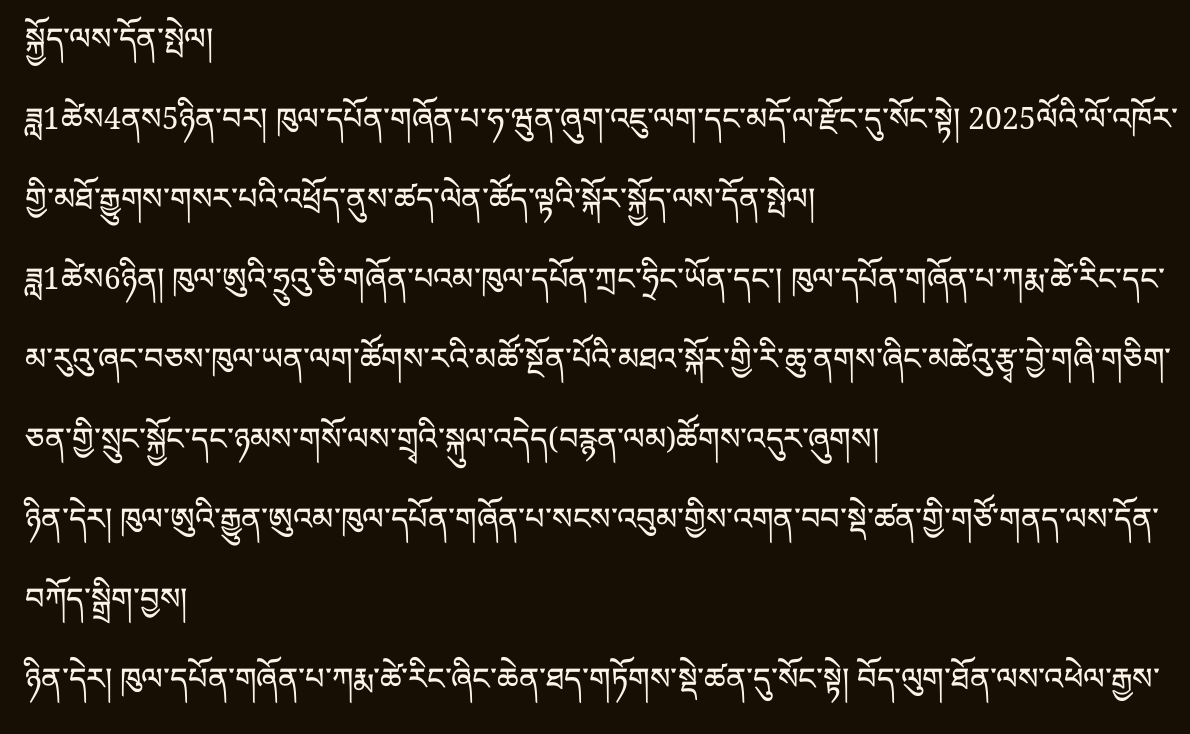སྐྱོད་ལས་དོན་སྤེལ།
ཟླ1ཚེས4ནས5ཉིན་བར། ཁུལ་དཔོན་གཞོན་པ་ཧ་ཝུན་ཞུག་འཇུ་ལག་དང་མདོ་ལ་རྫོང་དུ་སོང་སྟེ། 2025ལོའི་ལོ་འཁོར་གྱི་མཐོ་རྒྱུགས་གསར་པའི་འཕྲོད་ནུས་ཚད་ལེན་ཚོད་ལྟའི་སྐོར་སྐྱོད་ལས་དོན་སྤེལ།
ཟླ1ཚེས6ཉིན། ཁུལ་ཨུའི་ཧྲུའུ་ཅི་གཞོན་པའམ་ཁུལ་དཔོན་ཀྲང་ཧྲིང་ཡོན་དང་། ཁུལ་དཔོན་གཞོན་པ་ཀརྨ་ཚེ་རིང་དང་ མ་རུའུ་ཞང་བཅས་ཁུལ་ཡན་ལག་ཚོགས་རའི་མཚོ་སྔོན་པོའི་མཐའ་སྐོར་གྱི་རི་ཆུ་ནགས་ཞིང་མཚེའུ་རྩྭ་བྱེ་གཞི་གཅིག་ཅན་གྱི་སྲུང་སྐྱོང་དང་ཉམས་གསོ་ལས་གྲྭའི་སྐུལ་འདེད(བརྙན་ལམ)ཚོགས་འདུར་ཞུགས།
ཉིན་དེར། ཁུལ་ཨུའི་རྒྱུན་ཨུའམ་ཁུལ་དཔོན་གཞོན་པ་སངས་འབུམ་གྱིས་འགན་བབ་སྡེ་ཚན་གྱི་གཙོ་གནད་ལས་དོན་བཀོད་སྒྲིག་བྱས།
ཉིན་དེར། ཁུལ་དཔོན་གཞོན་པ་ཀརྨ་ཚེ་རིང་ཞིང་ཆེན་ཐད་གཏོགས་སྡེ་ཚན་དུ་སོང་སྟེ། བོད་ལུག་ཐོན་ལས་འཕེལ་རྒྱས་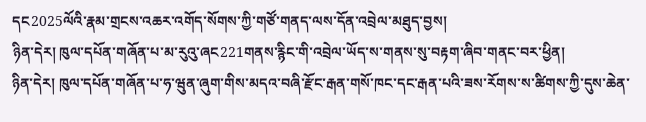དང2025ལོའི་རྣམ་གྲངས་འཆར་འགོད་སོགས་ཀྱི་གཙོ་གནད་ལས་དོན་འབྲེལ་མཐུད་བྱས།
ཉིན་དེར། ཁུལ་དཔོན་གཞོན་པ་མ་རུའུ་ཞང221གནས་རྙིང་གི་འབྲེལ་ཡོད་ས་གནས་སུ་བརྟག་ཞིབ་གནང་བར་ཕྱིན།
ཉིན་དེར། ཁུལ་དཔོན་གཞོན་པ་ཧ་ཝུན་ཞུག་གིས་མདའ་བཞི་རྫོང་རྒན་གསོ་ཁང་དང་རྒན་པའི་ཟས་རོགས་ས་ཚིགས་ཀྱི་དུས་ཆེན་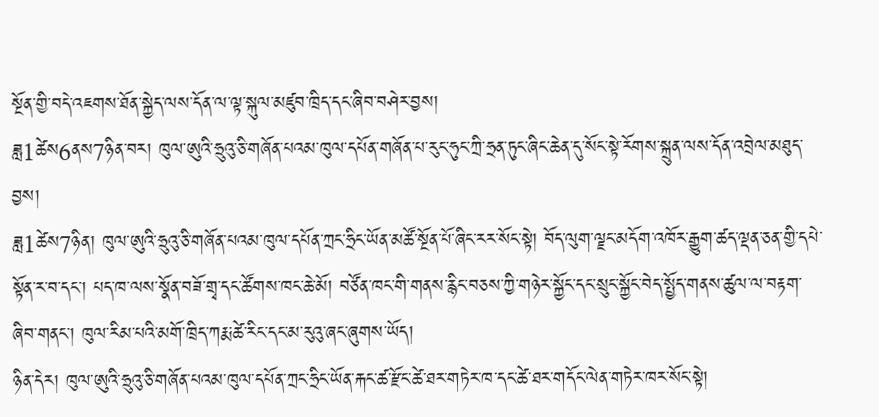སྔོན་གྱི་བདེ་འཇགས་ཐོན་སྐྱེད་ལས་དོན་ལ་ལྟ་སྐུལ་མཛུབ་ཁྲིད་དང་ཞིབ་བཤེར་བྱས།
ཟླ1ཚེས6ནས7ཉིན་བར། ཁུལ་ཨུའི་ཧྲུའུ་ཅི་གཞོན་པའམ་ཁུལ་དཔོན་གཞོན་པ་རུང་ཧུང་ཀྲི་ཧྲན་ཏུང་ཞིང་ཆེན་དུ་སོང་སྟེ་རོགས་སྐྲུན་ལས་དོན་འབྲེལ་མཐུད་བྱས།
ཟླ1ཚེས7ཉིན། ཁུལ་ཨུའི་ཧྲུའུ་ཅི་གཞོན་པའམ་ཁུལ་དཔོན་ཀྲང་ཧྲིང་ཡོན་མཚོ་སྔོན་པོ་ཞིང་རར་སོང་སྟེ། བོད་ལུག་ལྗང་མདོག་འཁོར་རྒྱུག་ཚད་ལྡན་ཅན་གྱི་དཔེ་སྟོན་ར་བ་དང་། པད་ཁ་ལས་སྣོན་བཟོ་གྲྭ་དང་ཚོགས་ཁང་ཆེ་མོ། བཙོན་ཁང་གི་གནས་རྙིང་བཅས་ཀྱི་གཉེར་སྐྱོང་དང་སྲུང་སྐྱོང་བེད་སྤྱོད་གནས་ཚུལ་ལ་བརྟག་ཞིབ་གནང་། ཁུལ་རིམ་པའི་མགོ་ཁྲིད་ཀརྨ་ཚེ་རིང་དང་མ་རུའུ་ཞང་ཞུགས་ཡོད།
ཉིན་དེར། ཁུལ་ཨུའི་ཧྲུའུ་ཅི་གཞོན་པའམ་ཁུལ་དཔོན་ཀྲང་ཧྲིང་ཡོན་རྐང་ཚ་རྫོང་ཚེ་ཐར་གཏེར་ཁ་དང་ཚེ་ཐར་གདོང་ལེན་གཏེར་ཁར་སོང་སྟེ།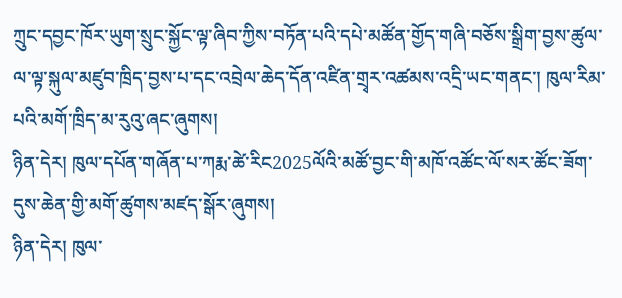ཀྲུང་དབྱང་ཁོར་ཡུག་སྲུང་སྐྱོང་ལྟ་ཞིབ་ཀྱིས་བཏོན་པའི་དཔེ་མཚོན་གྱོད་གཞི་བཅོས་སྒྲིག་བྱས་ཚུལ་ལ་ལྟ་སྐུལ་མཛུབ་ཁྲིད་བྱས་པ་དང་འབྲེལ་ཆེད་དོན་འཛིན་གྲྭར་འཚམས་འདྲི་ཡང་གནང་། ཁུལ་རིམ་པའི་མགོ་ཁྲིད་མ་རུའུ་ཞང་ཞུགས།
ཉིན་དེར། ཁུལ་དཔོན་གཞོན་པ་ཀརྨ་ཚེ་རིང2025ལོའི་མཚོ་བྱང་གི་མཁོ་འཚོང་ལོ་སར་ཚོང་ཟོག་དུས་ཆེན་གྱི་མགོ་ཚུགས་མཛད་སྒོར་ཞུགས།
ཉིན་དེར། ཁུལ་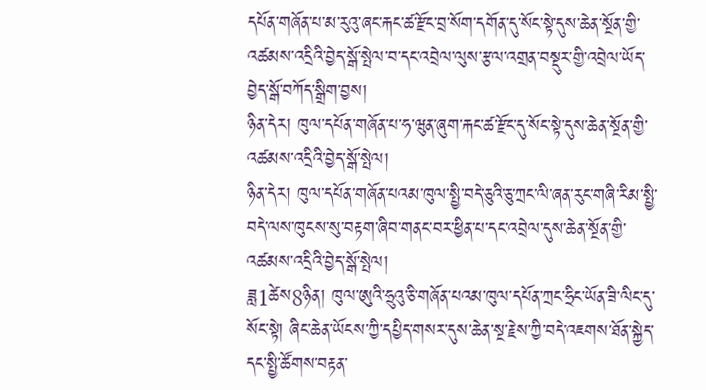དཔོན་གཞོན་པ་མ་རུའུ་ཞང་རྐང་ཚ་རྫོང་བྲ་སོག་དགོན་དུ་སོང་སྟེ་དུས་ཆེན་སྔོན་གྱི་འཚམས་འདྲིའི་བྱེད་སྒོ་སྤེལ་བ་དང་འབྲེལ་ལུས་རྩལ་འགྲན་བསྡུར་གྱི་འབྲེལ་ཡོད་བྱེད་སྒོ་བཀོད་སྒྲིག་བྱས།
ཉིན་དེར། ཁུལ་དཔོན་གཞོན་པ་ཧ་ཝུན་ཞུག་རྐང་ཚ་རྫོང་དུ་སོང་སྟེ་དུས་ཆེན་སྔོན་གྱི་འཚམས་འདྲིའི་བྱེད་སྒོ་སྤེལ།
ཉིན་དེར། ཁུལ་དཔོན་གཞོན་པའམ་ཁུལ་སྤྱི་བདེ་ཅུའི་ཅུ་ཀྲང་ལི་ཞན་རུང་གཞི་རིམ་སྤྱི་བདེ་ལས་ཁུངས་སུ་བརྟག་ཞིབ་གནང་བར་ཕྱིན་པ་དང་འབྲེལ་དུས་ཆེན་སྔོན་གྱི་འཚམས་འདྲིའི་བྱེད་སྒོ་སྤེལ།
ཟླ1ཚེས8ཉིན། ཁུལ་ཨུའི་ཧྲུའུ་ཅི་གཞོན་པའམ་ཁུལ་དཔོན་ཀྲང་ཧྲིང་ཡོན་ཟི་ལིང་དུ་སོང་སྟེ། ཞིང་ཆེན་ཡོངས་ཀྱི་དཔྱིད་གསར་དུས་ཆེན་སྔ་རྗེས་ཀྱི་བདེ་འཇགས་ཐོན་སྐྱེད་དང་སྤྱི་ཚོགས་བརྟན་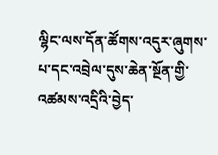ལྷིང་ལས་དོན་ཚོགས་འདུར་ཞུགས་པ་དང་འབྲེལ་དུས་ཆེན་སྔོན་གྱི་འཚམས་འདྲིའི་བྱེད་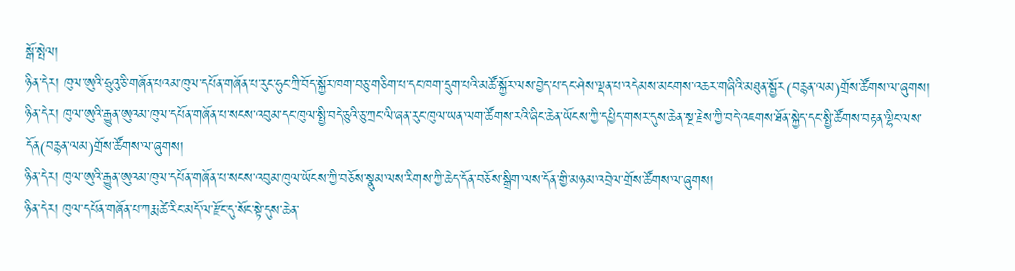སྒོ་སྤེལ།
ཉིན་དེར། ཁུལ་ཨུའི་ཧྲུའུ་ཅི་གཞོན་པའམ་ཁུལ་དཔོན་གཞོན་པ་རུང་ཧུང་ཀྲི་བོད་སྐྱོར་ཁག་བཅུ་གཅིག་པ་དང་ཁག་དྲུག་པའི་མཚོ་སྐྱོར་ལས་བྱེད་པ་དང་ཤེས་ལྡན་པ་འདེམས་མངགས་འཆར་གཞིའི་མཐུན་སྦྱོར(བརྙན་ལམ)གྲོས་ཚོགས་ལ་ཞུགས།
ཉིན་དེར། ཁུལ་ཨུའི་རྒྱུན་ཨུའམ་ཁུལ་དཔོན་གཞོན་པ་སངས་འབུམ་དང་ཁུལ་སྤྱི་བདེ་ཅུའི་ཅུ་ཀྲང་ལི་ཞན་རུང་ཁུལ་ཡན་ལག་ཚོགས་རའི་ཞིང་ཆེན་ཡོངས་ཀྱི་དཔྱིད་གསར་དུས་ཆེན་སྔ་རྗེས་ཀྱི་བདེ་འཇགས་ཐོན་སྐྱེད་དང་སྤྱི་ཚོགས་བརྟན་ལྷིང་ལས་དོན(བརྙན་ལམ)གྲོས་ཚོགས་ལ་ཞུགས།
ཉིན་དེར། ཁུལ་ཨུའི་རྒྱུན་ཨུའམ་ཁུལ་དཔོན་གཞོན་པ་སངས་འབུམ་ཁུལ་ཡོངས་ཀྱི་བཅོས་སྣུམ་ལས་རིགས་ཀྱི་ཆེད་དོན་བཅོས་སྒྲིག་ལས་དོན་གྱི་མཉམ་འབྲེལ་གྲོས་ཚོགས་ལ་ཞུགས།
ཉིན་དེར། ཁུལ་དཔོན་གཞོན་པ་ཀརྨ་ཚེ་རིང་མདོ་ལ་རྫོང་དུ་སོང་སྟེ་དུས་ཆེན་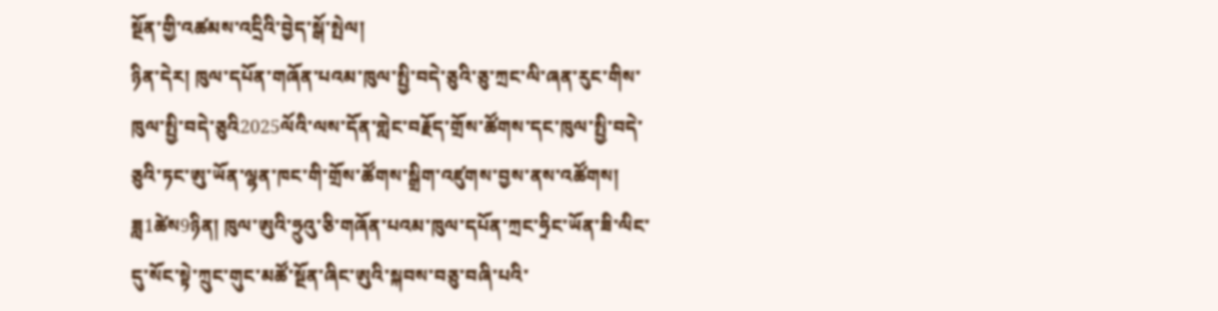སྔོན་གྱི་འཚམས་འདྲིའི་བྱེད་སྒོ་སྤེལ།
ཉིན་དེར། ཁུལ་དཔོན་གཞོན་པའམ་ཁུལ་སྤྱི་བདེ་ཅུའི་ཅུ་ཀྲང་ལི་ཞན་རུང་གིས་ཁུལ་སྤྱི་བདེ་ཅུའི2025ལོའི་ལས་དོན་གླེང་བརྗོད་གྲོས་ཚོགས་དང་ཁུལ་སྤྱི་བདེ་ཅུའི་ཏང་ཨུ་ཡོན་ལྷན་ཁང་གི་གྲོས་ཚོགས་སྒྲིག་འཛུགས་བྱས་ནས་འཚོགས།
ཟླ1ཚེས9ཉིན། ཁུལ་ཨུའི་ཧྲུའུ་ཅི་གཞོན་པའམ་ཁུལ་དཔོན་ཀྲང་ཧྲིང་ཡོན་ཟི་ལིང་དུ་སོང་སྟེ་ཀྲུང་གུང་མཚོ་སྔོན་ཞིང་ཨུའི་སྐབས་བཅུ་བཞི་པའི་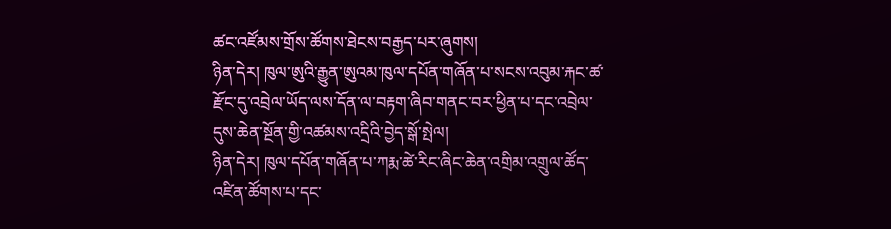ཚང་འཛོམས་གྲོས་ཚོགས་ཐེངས་བརྒྱད་པར་ཞུགས།
ཉིན་དེར། ཁུལ་ཨུའི་རྒྱུན་ཨུའམ་ཁུལ་དཔོན་གཞོན་པ་སངས་འབུམ་རྐང་ཚ་རྫོང་དུ་འབྲེལ་ཡོད་ལས་དོན་ལ་བརྟག་ཞིབ་གནང་བར་ཕྱིན་པ་དང་འབྲེལ་དུས་ཆེན་སྔོན་གྱི་འཚམས་འདྲིའི་བྱེད་སྒོ་སྤེལ།
ཉིན་དེར། ཁུལ་དཔོན་གཞོན་པ་ཀརྨ་ཚེ་རིང་ཞིང་ཆེན་འགྲིམ་འགྲུལ་ཚོད་འཛིན་ཚོགས་པ་དང་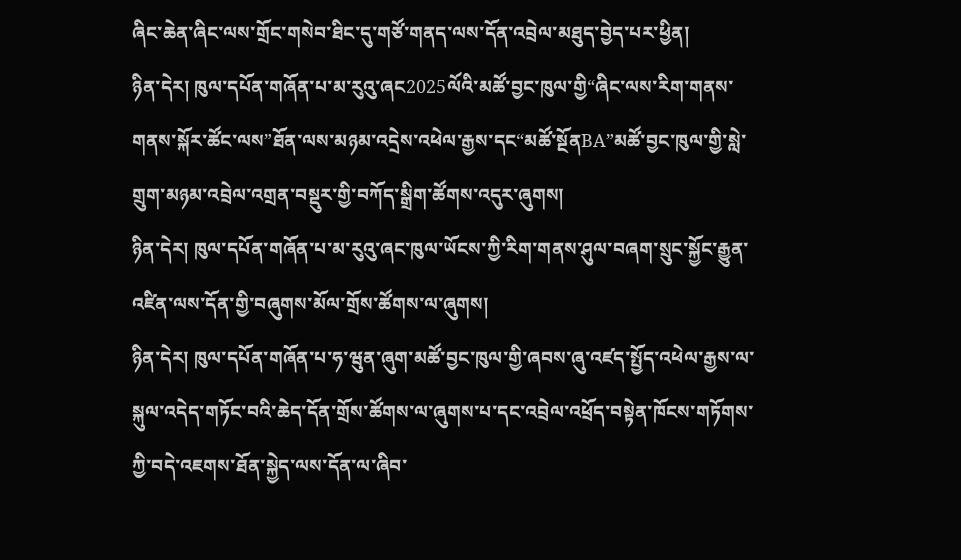ཞིང་ཆེན་ཞིང་ལས་གྲོང་གསེབ་ཐིང་དུ་གཙོ་གནད་ལས་དོན་འབྲེལ་མཐུད་བྱེད་པར་ཕྱིན།
ཉིན་དེར། ཁུལ་དཔོན་གཞོན་པ་མ་རུའུ་ཞང2025ལོའི་མཚོ་བྱང་ཁུལ་གྱི“ཞིང་ལས་རིག་གནས་གནས་སྐོར་ཚོང་ལས”ཐོན་ལས་མཉམ་འདྲེས་འཕེལ་རྒྱས་དང“མཚོ་སྔོནBA”མཚོ་བྱང་ཁུལ་གྱི་སླེ་གྲུག་མཉམ་འབྲེལ་འགྲན་བསྡུར་གྱི་བཀོད་སྒྲིག་ཚོགས་འདུར་ཞུགས།
ཉིན་དེར། ཁུལ་དཔོན་གཞོན་པ་མ་རུའུ་ཞང་ཁུལ་ཡོངས་ཀྱི་རིག་གནས་ཤུལ་བཞག་སྲུང་སྐྱོང་རྒྱུན་འཛིན་ལས་དོན་གྱི་བཞུགས་མོལ་གྲོས་ཚོགས་ལ་ཞུགས།
ཉིན་དེར། ཁུལ་དཔོན་གཞོན་པ་ཧ་ཝུན་ཞུག་མཚོ་བྱང་ཁུལ་གྱི་ཞབས་ཞུ་འཛད་སྤྱོད་འཕེལ་རྒྱས་ལ་སྐུལ་འདེད་གཏོང་བའི་ཆེད་དོན་གྲོས་ཚོགས་ལ་ཞུགས་པ་དང་འབྲེལ་འཕྲོད་བསྟེན་ཁོངས་གཏོགས་ཀྱི་བདེ་འཇགས་ཐོན་སྐྱེད་ལས་དོན་ལ་ཞིབ་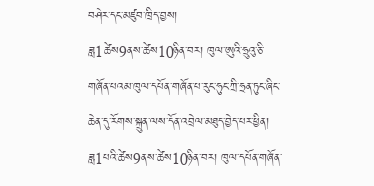བཤེར་དང་མཛུབ་ཁྲིད་བྱས།
ཟླ1ཚེས9ནས་ཚེས10ཉིན་བར། ཁུལ་ཨུའི་ཧྲུའུ་ཅི་གཞོན་པའམ་ཁུལ་དཔོན་གཞོན་པ་རུང་ཧུང་ཀྲི་ཧྲན་ཏུང་ཞིང་ཆེན་དུ་རོགས་སྐྲུན་ལས་དོན་འབྲེལ་མཐུད་བྱེད་པར་ཕྱིན།
ཟླ1པའི་ཚེས9ནས་ཚེས10ཉིན་བར། ཁུལ་དཔོན་གཞོན་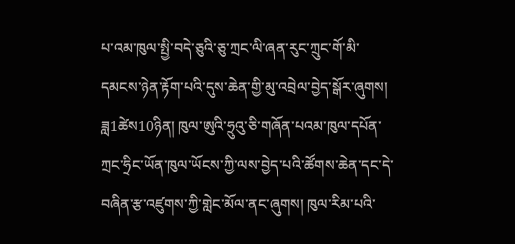པ་འམ་ཁུལ་སྤྱི་བདེ་ཅུའི་ཅུ་ཀྲང་ལི་ཞན་རུང་ཀྲུང་གོ་མི་དམངས་ཉེན་རྟོག་པའི་དུས་ཆེན་གྱི་མུ་འབྲེལ་བྱེད་སྒོར་ཞུགས།
ཟླ1ཚེས10ཉིན། ཁུལ་ཨུའི་ཧྲུའུ་ཅི་གཞོན་པའམ་ཁུལ་དཔོན་ཀྲང་ཧྲིང་ཡོན་ཁུལ་ཡོངས་ཀྱི་ལས་བྱེད་པའི་ཚོགས་ཆེན་དང་དེ་བཞིན་རྩ་འཛུགས་ཀྱི་གླེང་མོལ་ནང་ཞུགས། ཁུལ་རིམ་པའི་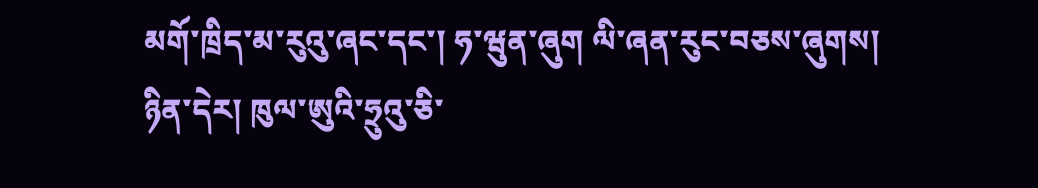མགོ་ཁྲིད་མ་རུའུ་ཞང་དང་། ཧ་ཝུན་ཞུག ལི་ཞན་རུང་བཅས་ཞུགས།
ཉིན་དེར། ཁུལ་ཨུའི་ཧྲུའུ་ཅི་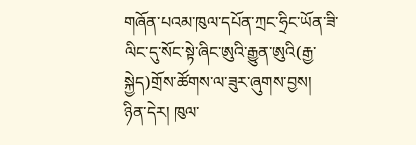གཞོན་པའམ་ཁུལ་དཔོན་ཀྲང་ཧྲིང་ཡོན་ཟི་ལིང་དུ་སོང་སྟེ་ཞིང་ཨུའི་རྒྱུན་ཨུའི(རྒྱ་སྐྱེད)གྲོས་ཚོགས་ལ་ཟུར་ཞུགས་བྱས།
ཉིན་དེར། ཁུལ་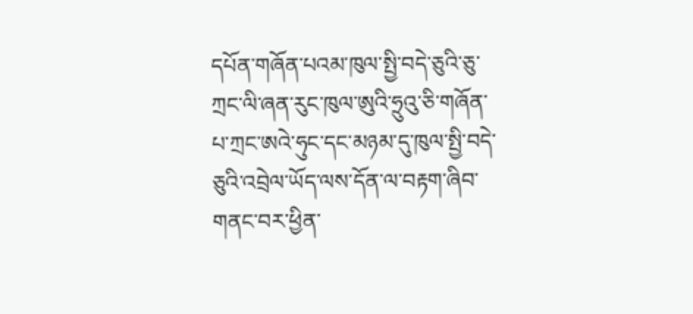དཔོན་གཞོན་པའམ་ཁུལ་སྤྱི་བདེ་ཅུའི་ཅུ་ཀྲང་ལི་ཞན་རུང་ཁུལ་ཨུའི་ཧྲུའུ་ཅི་གཞོན་པ་ཀྲང་ཨའེ་ཧུང་དང་མཉམ་དུ་ཁུལ་སྤྱི་བདེ་ཅུའི་འབྲེལ་ཡོད་ལས་དོན་ལ་བརྟག་ཞིབ་གནང་བར་ཕྱིན་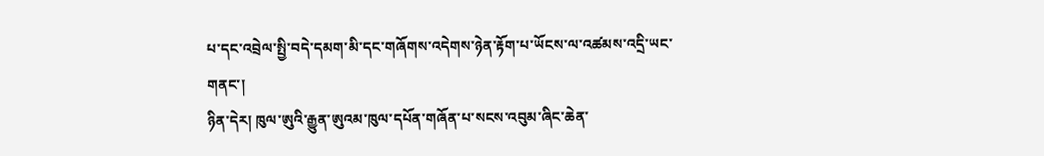པ་དང་འབྲེལ་སྤྱི་བདེ་དམག་མི་དང་གཞོགས་འདེགས་ཉེན་རྟོག་པ་ཡོངས་ལ་འཚམས་འདྲི་ཡང་གནང་།
ཉིན་དེར། ཁུལ་ཨུའི་རྒྱུན་ཨུའམ་ཁུལ་དཔོན་གཞོན་པ་སངས་འབུམ་ཞིང་ཆེན་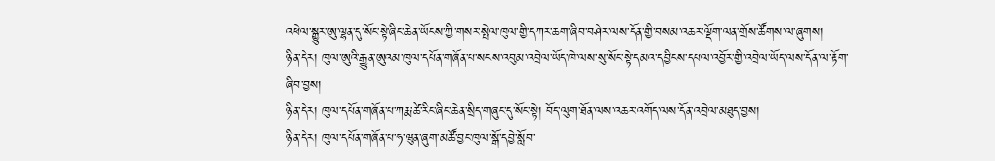འཕེལ་སྒྱུར་ཨུ་ལྷན་དུ་སོང་སྟེ་ཞིང་ཆེན་ཡོངས་ཀྱི་གསར་སྤེལ་ཁུལ་གྱི་དཀར་ཆག་ཞིབ་བཤེར་ལས་དོན་གྱི་བསམ་འཆར་ལྡོག་ལན་གྲོས་ཚོགས་ལ་ཞུགས།
ཉིན་དེར། ཁུལ་ཨུའི་རྒྱུན་ཨུའམ་ཁུལ་དཔོན་གཞོན་པ་སངས་འབུམ་འབྲེལ་ཡོད་ཁེ་ལས་སུ་སོང་སྟེ་དམའ་དབྱིངས་དཔལ་འབྱོར་གྱི་འབྲེལ་ཡོད་ལས་དོན་ལ་རྟོག་ཞིབ་བྱས།
ཉིན་དེར། ཁུལ་དཔོན་གཞོན་པ་ཀརྨ་ཚེ་རིང་ཞིང་ཆེན་སྲིད་གཞུང་དུ་སོང་སྟེ། བོད་ལུག་ཐོན་ལས་འཆར་འགོད་ལས་དོན་འབྲེལ་མཐུད་བྱས།
ཉིན་དེར། ཁུལ་དཔོན་གཞོན་པ་ཧ་ཝུན་ཞུག་མཚོ་བྱང་ཁུལ་སྒོ་དབྱེ་སློབ་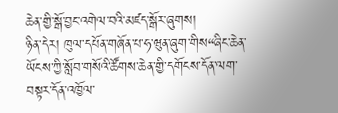ཆེན་གྱི་སྒོ་བྱང་འགེལ་བའི་མཛད་སྒོར་ཞུགས།
ཉིན་དེར། ཁུལ་དཔོན་གཞོན་པ་ཧ་ཝུན་ཞུག་གིས“ཞིང་ཆེན་ཡོངས་ཀྱི་སློབ་གསོའི་ཚོགས་ཆེན་གྱི་དགོངས་དོན་ལག་བསྟར་དོན་འཁྱོལ་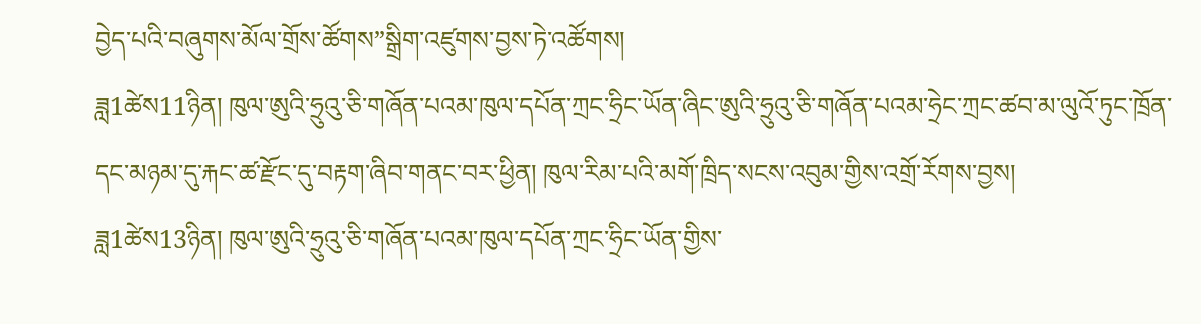བྱེད་པའི་བཞུགས་མོལ་གྲོས་ཚོགས”སྒྲིག་འཛུགས་བྱས་ཏེ་འཚོགས།
ཟླ1ཚེས11ཉིན། ཁུལ་ཨུའི་ཧྲུའུ་ཅི་གཞོན་པའམ་ཁུལ་དཔོན་ཀྲང་ཧྲིང་ཡོན་ཞིང་ཨུའི་ཧྲུའུ་ཅི་གཞོན་པའམ་ཧྲེང་ཀྲང་ཚབ་མ་ལུའོ་ཏུང་ཁྲོན་དང་མཉམ་དུ་རྐང་ཚ་རྫོང་དུ་བརྟག་ཞིབ་གནང་བར་ཕྱིན། ཁུལ་རིམ་པའི་མགོ་ཁྲིད་སངས་འབུམ་གྱིས་འགྲོ་རོགས་བྱས།
ཟླ1ཚེས13ཉིན། ཁུལ་ཨུའི་ཧྲུའུ་ཅི་གཞོན་པའམ་ཁུལ་དཔོན་ཀྲང་ཧྲིང་ཡོན་གྱིས་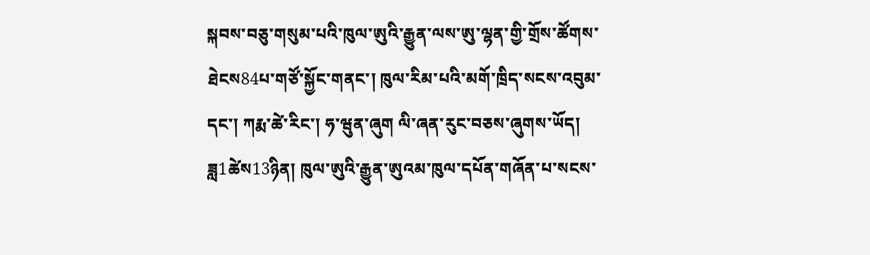སྐབས་བཅུ་གསུམ་པའི་ཁུལ་ཨུའི་རྒྱུན་ལས་ཨུ་ལྷན་གྱི་གྲོས་ཚོགས་ཐེངས84པ་གཙོ་སྐྱོང་གནང་། ཁུལ་རིམ་པའི་མགོ་ཁྲིད་སངས་འབུམ་དང་། ཀརྨ་ཚེ་རིང་། ཧ་ཝུན་ཞུག ལི་ཞན་རུང་བཅས་ཞུགས་ཡོད།
ཟླ1ཚེས13ཉིན། ཁུལ་ཨུའི་རྒྱུན་ཨུའམ་ཁུལ་དཔོན་གཞོན་པ་སངས་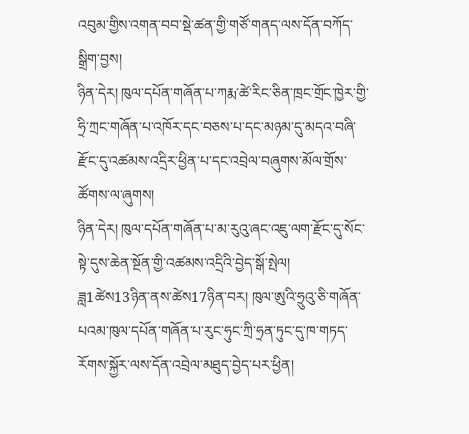འབུམ་གྱིས་འགན་བབ་སྡེ་ཚན་གྱི་གཙོ་གནད་ལས་དོན་བཀོད་སྒྲིག་བྱས།
ཉིན་དེར། ཁུལ་དཔོན་གཞོན་པ་ཀརྨ་ཚེ་རིང་ཅིན་ཁྲང་གྲོང་ཁྱེར་གྱི་ཧྲི་ཀྲང་གཞོན་པ་འཁོར་དང་བཅས་པ་དང་མཉམ་དུ་མདའ་བཞི་རྫོང་དུ་འཚམས་འདྲིར་ཕྱིན་པ་དང་འབྲེལ་བཞུགས་མོལ་གྲོས་ཚོགས་ལ་ཞུགས།
ཉིན་དེར། ཁུལ་དཔོན་གཞོན་པ་མ་རུའུ་ཞང་འཇུ་ལག་རྫོང་དུ་སོང་སྟེ་དུས་ཆེན་སྔོན་གྱི་འཚམས་འདྲིའི་བྱེད་སྒོ་སྤེལ།
ཟླ1ཚེས13ཉིན་ནས་ཚེས17ཉིན་བར། ཁུལ་ཨུའི་ཧྲུའུ་ཅི་གཞོན་པའམ་ཁུལ་དཔོན་གཞོན་པ་རུང་ཧུང་ཀྲི་ཧྲན་ཏུང་དུ་ཁ་གཏད་རོགས་སྐྱོར་ལས་དོན་འབྲེལ་མཐུད་བྱེད་པར་ཕྱིན།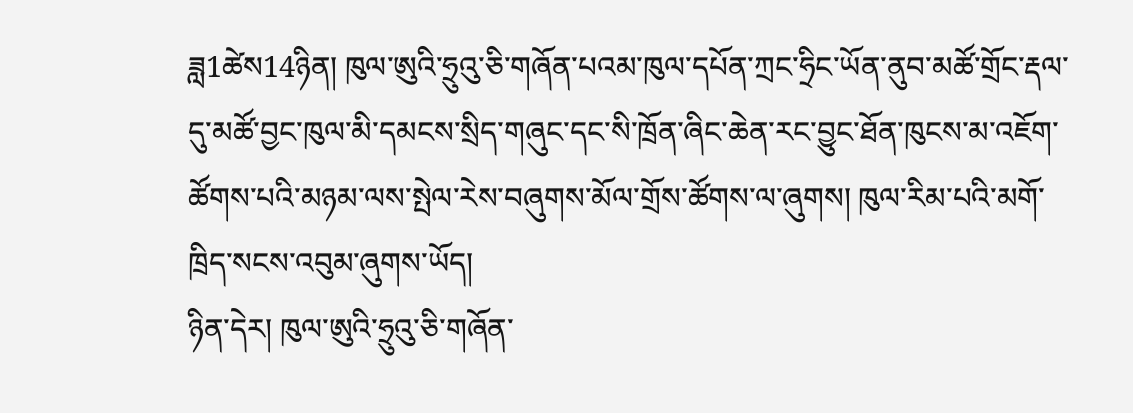ཟླ1ཚེས14ཉིན། ཁུལ་ཨུའི་ཧྲུའུ་ཅི་གཞོན་པའམ་ཁུལ་དཔོན་ཀྲང་ཧྲིང་ཡོན་ནུབ་མཚོ་གྲོང་རྡལ་དུ་མཚོ་བྱང་ཁུལ་མི་དམངས་སྲིད་གཞུང་དང་སི་ཁྲོན་ཞིང་ཆེན་རང་བྱུང་ཐོན་ཁུངས་མ་འཇོག་ཚོགས་པའི་མཉམ་ལས་སྤེལ་རེས་བཞུགས་མོལ་གྲོས་ཚོགས་ལ་ཞུགས། ཁུལ་རིམ་པའི་མགོ་ཁྲིད་སངས་འབུམ་ཞུགས་ཡོད།
ཉིན་དེར། ཁུལ་ཨུའི་ཧྲུའུ་ཅི་གཞོན་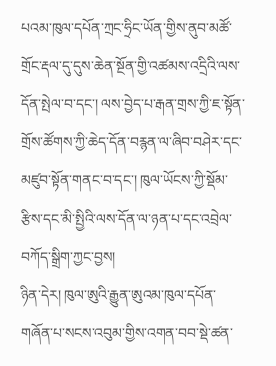པའམ་ཁུལ་དཔོན་ཀྲང་ཧྲིང་ཡོན་གྱིས་ནུབ་མཚོ་གྲོང་རྡལ་དུ་དུས་ཆེན་སྔོན་གྱི་འཚམས་འདྲིའི་ལས་དོན་སྤེལ་བ་དང་། ལས་བྱེད་པ་རྒན་གྲས་ཀྱི་ཇ་སྟོན་གྲོས་ཚོགས་ཀྱི་ཆེད་དོན་བརྙན་ལ་ཞིབ་བཤེར་དང་མཛུབ་སྟོན་གནང་བ་དང་། ཁུལ་ཡོངས་ཀྱི་སྡོམ་རྩིས་དང་མི་སྤྱིའི་ལས་དོན་ལ་ཉན་པ་དང་འབྲེལ་བཀོད་སྒྲིག་ཀྱང་བྱས།
ཉིན་དེར། ཁུལ་ཨུའི་རྒྱུན་ཨུའམ་ཁུལ་དཔོན་གཞོན་པ་སངས་འབུམ་གྱིས་འགན་བབ་སྡེ་ཚན་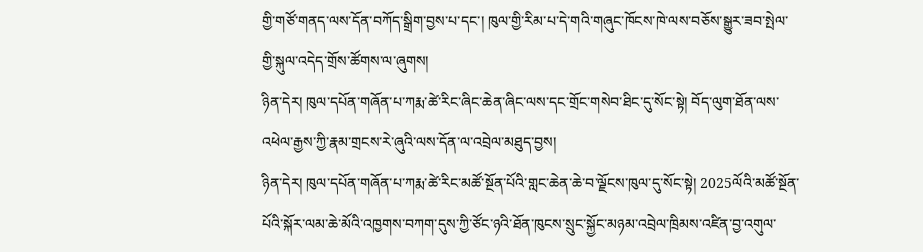གྱི་གཙོ་གནད་ལས་དོན་བཀོད་སྒྲིག་བྱས་པ་དང་། ཁུལ་གྱི་རིམ་པ་དེ་གའི་གཞུང་ཁོངས་ཁེ་ལས་བཅོས་སྒྱུར་ཟབ་སྤེལ་གྱི་སྐུལ་འདེད་གྲོས་ཚོགས་ལ་ཞུགས།
ཉིན་དེར། ཁུལ་དཔོན་གཞོན་པ་ཀརྨ་ཚེ་རིང་ཞིང་ཆེན་ཞིང་ལས་དང་གྲོང་གསེབ་ཐིང་དུ་སོང་སྟེ། བོད་ལུག་ཐོན་ལས་འཕེལ་རྒྱས་ཀྱི་རྣམ་གྲངས་རེ་ཞུའི་ལས་དོན་ལ་འབྲེལ་མཐུད་བྱས།
ཉིན་དེར། ཁུལ་དཔོན་གཞོན་པ་ཀརྨ་ཚེ་རིང་མཚོ་སྔོན་པོའི་གླང་ཆེན་ཆེ་བ་ལྗོངས་ཁུལ་དུ་སོང་སྟེ། 2025ལོའི་མཚོ་སྔོན་པོའི་སྐོར་ལམ་ཆེ་མོའི་འཁྱགས་བཀག་དུས་ཀྱི་ཙོང་ཉའི་ཐོན་ཁུངས་སྲུང་སྐྱོང་མཉམ་འབྲེལ་ཁྲིམས་འཛིན་བྱ་འགུལ་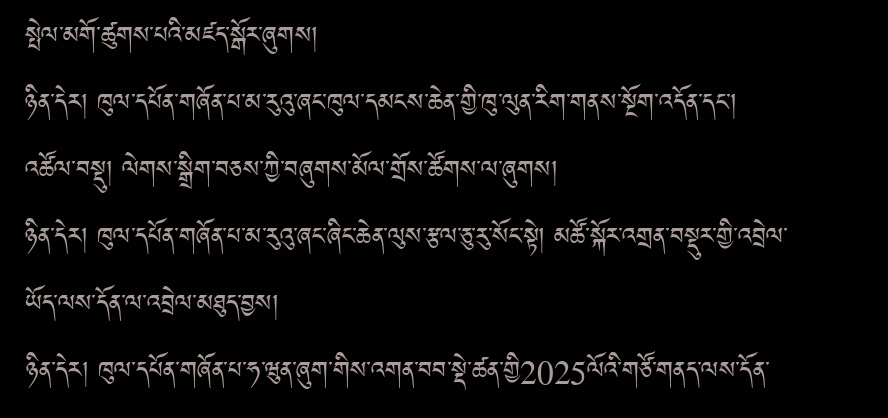སྤེལ་མགོ་ཚུགས་པའི་མཛད་སྒོར་ཞུགས།
ཉིན་དེར། ཁུལ་དཔོན་གཞོན་པ་མ་རུའུ་ཞང་ཁུལ་དམངས་ཆེན་གྱི་ཁུ་ལུན་རིག་གནས་སྔོག་འདོན་དང་། འཚོལ་བསྡུ། ལེགས་སྒྲིག་བཅས་ཀྱི་བཞུགས་མོལ་གྲོས་ཚོགས་ལ་ཞུགས།
ཉིན་དེར། ཁུལ་དཔོན་གཞོན་པ་མ་རུའུ་ཞང་ཞིང་ཆེན་ལུས་རྩལ་ཅུ་རུ་སོང་སྟེ། མཚོ་སྐོར་འགྲན་བསྡུར་གྱི་འབྲེལ་ཡོད་ལས་དོན་ལ་འབྲེལ་མཐུད་བྱས།
ཉིན་དེར། ཁུལ་དཔོན་གཞོན་པ་ཧ་ཝུན་ཞུག་གིས་འགན་བབ་སྡེ་ཚན་གྱི2025ལོའི་གཙོ་གནད་ལས་དོན་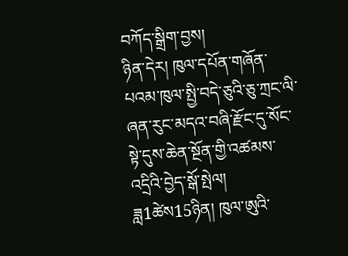བཀོད་སྒྲིག་བྱས།
ཉིན་དེར། ཁུལ་དཔོན་གཞོན་པའམ་ཁུལ་སྤྱི་བདེ་ཅུའི་ཅུ་ཀྲང་ལི་ཞན་རུང་མདའ་བཞི་རྫོང་དུ་སོང་སྟེ་དུས་ཆེན་སྔོན་གྱི་འཚམས་འདྲིའི་བྱེད་སྒོ་སྤེལ།
ཟླ1ཚེས15ཉིན། ཁུལ་ཨུའི་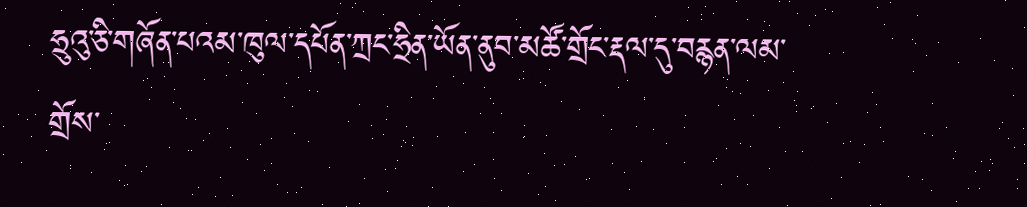ཧྲུའུ་ཅི་གཞོན་པའམ་ཁུལ་དཔོན་ཀྲང་ཧྲིན་ཡོན་ནུབ་མཚོ་གྲོང་རྡལ་དུ་བརྙན་ལམ་གྲོས་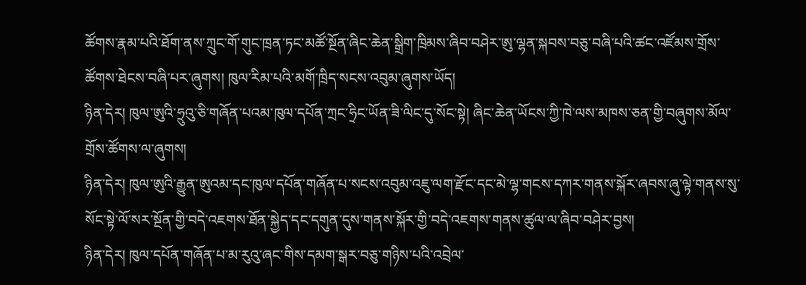ཚོགས་རྣམ་པའི་ཐོག་ནས་ཀྲུང་གོ་གུང་ཁྲན་ཏང་མཚོ་སྔོན་ཞིང་ཆེན་སྒྲིག་ཁྲིམས་ཞིབ་བཤེར་ཨུ་ལྷན་སྐབས་བཅུ་བཞི་པའི་ཚང་འཛོམས་གྲོས་ཚོགས་ཐེངས་བཞི་པར་ཞུགས། ཁུལ་རིམ་པའི་མགོ་ཁྲིད་སངས་འབུམ་ཞུགས་ཡོད།
ཉིན་དེར། ཁུལ་ཨུའི་ཧྲུའུ་ཅི་གཞོན་པའམ་ཁུལ་དཔོན་ཀྲང་ཧྲིང་ཡོན་ཟི་ལིང་དུ་སོང་སྟེ། ཞིང་ཆེན་ཡོངས་ཀྱི་ཁེ་ལས་མཁས་ཅན་གྱི་བཞུགས་མོལ་གྲོས་ཚོགས་ལ་ཞུགས།
ཉིན་དེར། ཁུལ་ཨུའི་རྒྱུན་ཨུའམ་དང་ཁུལ་དཔོན་གཞོན་པ་སངས་འབུམ་འཇུ་ལག་རྫོང་དང་མེ་ལྷ་གངས་དཀར་གནས་སྐོར་ཞབས་ཞུ་ལྟེ་གནས་སུ་སོང་སྟེ་ལོ་སར་སྔོན་གྱི་བདེ་འཇགས་ཐོན་སྐྱེད་དང་དགུན་དུས་གནས་སྐོར་གྱི་བདེ་འཇགས་གནས་ཚུལ་ལ་ཞིབ་བཤེར་བྱས།
ཉིན་དེར། ཁུལ་དཔོན་གཞོན་པ་མ་རུའུ་ཞང་གིས་དམག་སྒར་བཅུ་གཉིས་པའི་འབྲེལ་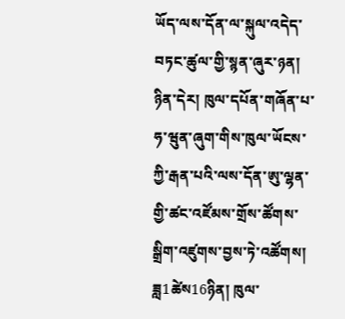ཡོད་ལས་དོན་ལ་སྐུལ་འདེད་བཏང་ཚུལ་གྱི་སྙན་ཞུར་ཉན།
ཉིན་དེར། ཁུལ་དཔོན་གཞོན་པ་ཧ་ཝུན་ཞུག་གིས་ཁུལ་ཡོངས་ཀྱི་རྒན་པའི་ལས་དོན་ཨུ་ལྷན་གྱི་ཚང་འཛོམས་གྲོས་ཚོགས་སྒྲིག་འཛུགས་བྱས་ཏེ་འཚོགས།
ཟླ1ཚེས16ཉིན། ཁུལ་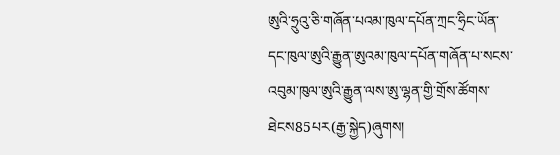ཨུའི་ཧྲུའུ་ཅི་གཞོན་པའམ་ཁུལ་དཔོན་ཀྲང་ཧྲིང་ཡོན་དང་ཁུལ་ཨུའི་རྒྱུན་ཨུའམ་ཁུལ་དཔོན་གཞོན་པ་སངས་འབུམ་ཁུལ་ཨུའི་རྒྱུན་ལས་ཨུ་ལྷན་གྱི་གྲོས་ཚོགས་ཐེངས85པར(རྒྱ་སྐྱེད)ཞུགས།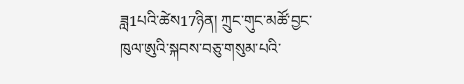ཟླ1པའི་ཚེས17ཉིན། ཀྲུང་གུང་མཚོ་བྱང་ཁུལ་ཨུའི་སྐབས་བཅུ་གསུམ་པའི་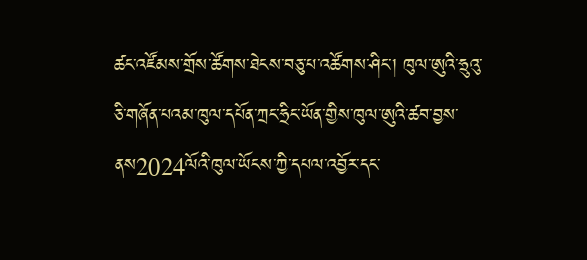ཚང་འཛོམས་གྲོས་ཚོགས་ཐེངས་བཅུ་པ་འཚོགས་ཤིང་། ཁུལ་ཨུའི་ཧྲུའུ་ཅི་གཞོན་པའམ་ཁུལ་དཔོན་ཀྲང་ཧྲིང་ཡོན་གྱིས་ཁུལ་ཨུའི་ཚབ་བྱས་ནས2024ལོའི་ཁུལ་ཡོངས་ཀྱི་དཔལ་འབྱོར་དང་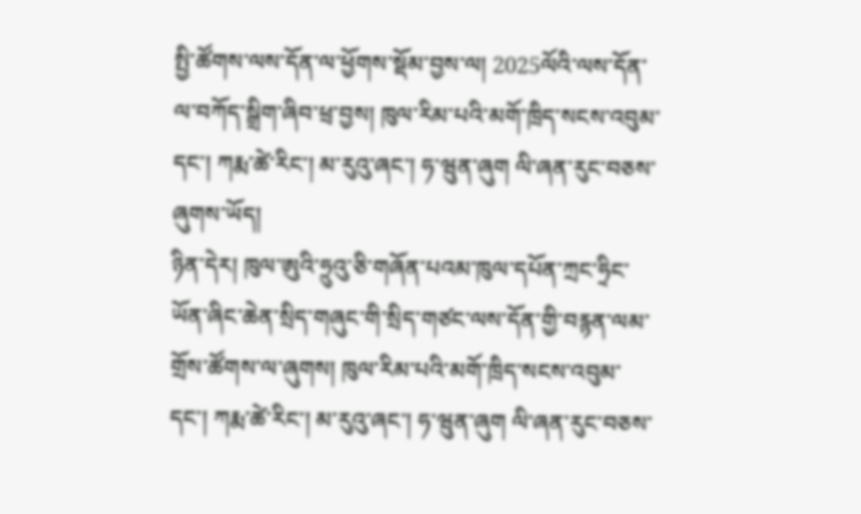སྤྱི་ཚོགས་ལས་དོན་ལ་ཕྱོགས་སྡོམ་བྱས་ལ། 2025ལོའི་ལས་དོན་ལ་བཀོད་སྒྲིག་ཞིབ་ཕྲ་བྱས། ཁུལ་རིམ་པའི་མགོ་ཁྲིད་སངས་འབུམ་དང་། ཀརྨ་ཚེ་རིང་། མ་རུའུ་ཞང་། ཧ་ཝུན་ཞུག ལི་ཞན་རུང་བཅས་ཞུགས་ཡོད།
ཉིན་དེར། ཁུལ་ཨུའི་ཧྲུའུ་ཅི་གཞོན་པའམ་ཁུལ་དཔོན་ཀྲང་ཧྲིང་ཡོན་ཞིང་ཆེན་སྲིད་གཞུང་གི་སྲིད་གཙང་ལས་དོན་གྱི་བརྙན་ལམ་གྲོས་ཚོགས་ལ་ཞུགས། ཁུལ་རིམ་པའི་མགོ་ཁྲིད་སངས་འབུམ་དང་། ཀརྨ་ཚེ་རིང་། མ་རུའུ་ཞང་། ཧ་ཝུན་ཞུག ལི་ཞན་རུང་བཅས་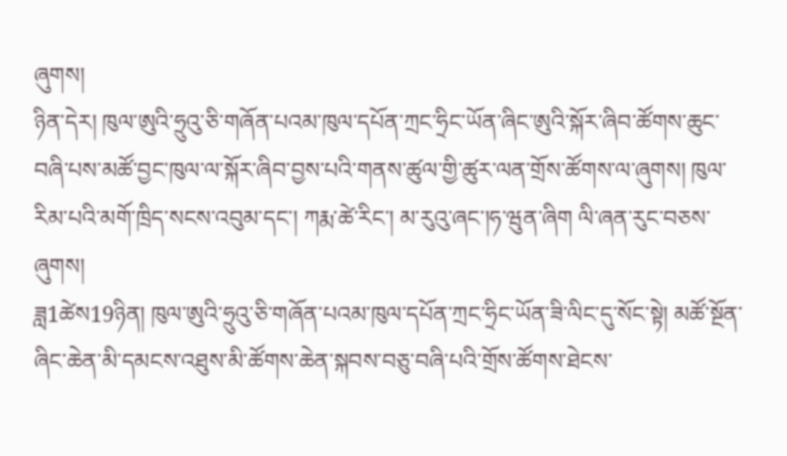ཞུགས།
ཉིན་དེར། ཁུལ་ཨུའི་ཧྲུའུ་ཅི་གཞོན་པའམ་ཁུལ་དཔོན་ཀྲང་ཧྲིང་ཡོན་ཞིང་ཨུའི་སྐོར་ཞིབ་ཚོགས་ཆུང་བཞི་པས་མཚོ་བྱང་ཁུལ་ལ་སྐོར་ཞིབ་བྱས་པའི་གནས་ཚུལ་གྱི་ཚུར་ལན་གྲོས་ཚོགས་ལ་ཞུགས། ཁུལ་རིམ་པའི་མགོ་ཁྲིད་སངས་འབུམ་དང་། ཀརྨ་ཚེ་རིང་། མ་རུའུ་ཞང་།ཧ་ཝུན་ཞིག ལི་ཞན་རུང་བཅས་ཞུགས།
ཟླ1ཚེས19ཉིན། ཁུལ་ཨུའི་ཧྲུའུ་ཅི་གཞོན་པའམ་ཁུལ་དཔོན་ཀྲང་ཧྲིང་ཡོན་ཟི་ལིང་དུ་སོང་སྟེ། མཚོ་སྔོན་ཞིང་ཆེན་མི་དམངས་འཐུས་མི་ཚོགས་ཆེན་སྐབས་བཅུ་བཞི་པའི་གྲོས་ཚོགས་ཐེངས་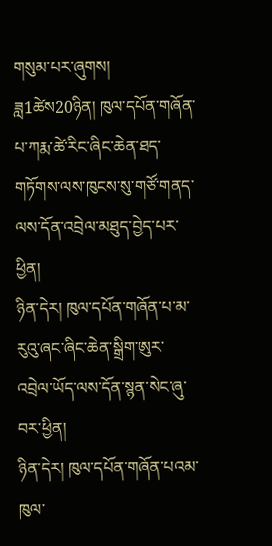གསུམ་པར་ཞུགས།
ཟླ1ཚེས20ཉིན། ཁུལ་དཔོན་གཞོན་པ་ཀརྨ་ཚེ་རིང་ཞིང་ཆེན་ཐད་གཏོགས་ལས་ཁུངས་སུ་གཙོ་གནད་ལས་དོན་འབྲེལ་མཐུད་བྱེད་པར་ཕྱིན།
ཉིན་དེར། ཁུལ་དཔོན་གཞོན་པ་མ་རུའུ་ཞང་ཞིང་ཆེན་སྒྲིག་ཨུར་འབྲེལ་ཡོད་ལས་དོན་སྙན་སེང་ཞུ་བར་ཕྱིན།
ཉིན་དེར། ཁུལ་དཔོན་གཞོན་པའམ་ཁུལ་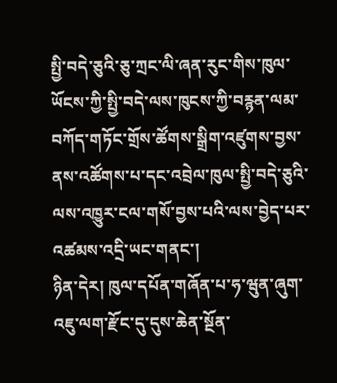སྤྱི་བདེ་ཅུའི་ཅུ་ཀྲང་ལི་ཞན་རུང་གིས་ཁུལ་ཡོངས་ཀྱི་སྤྱི་བདེ་ལས་ཁུངས་ཀྱི་བརྙན་ལམ་བཀོད་གཏོང་གྲོས་ཚོགས་སྒྲིག་འཛུགས་བྱས་ནས་འཚོགས་པ་དང་འབྲེལ་ཁུལ་སྤྱི་བདེ་ཅུའི་ལས་འཁྱུར་ངལ་གསོ་བྱས་པའི་ལས་བྱེད་པར་འཚམས་འདྲི་ཡང་གནང་།
ཉིན་དེར། ཁུལ་དཔོན་གཞོན་པ་ཧ་ཝུན་ཞུག་འཇུ་ལག་རྫོང་དུ་དུས་ཆེན་སྔོན་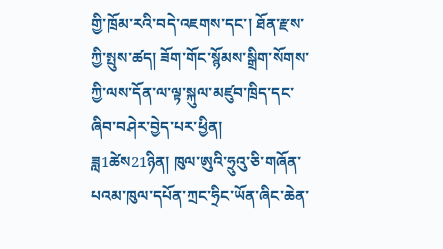གྱི་ཁྲོམ་རའི་བདེ་འཇགས་དང་། ཐོན་རྫས་ཀྱི་སྤུས་ཚད། ཟོག་གོང་སྙོམས་སྒྲིག་སོགས་ཀྱི་ལས་དོན་ལ་ལྟ་སྐུལ་མཛུབ་ཁྲིད་དང་ཞིབ་བཤེར་བྱེད་པར་ཕྱིན།
ཟླ1ཚེས21ཉིན། ཁུལ་ཨུའི་ཧྲུའུ་ཅི་གཞོན་པའམ་ཁུལ་དཔོན་ཀྲང་ཧྲིང་ཡོན་ཞིང་ཆེན་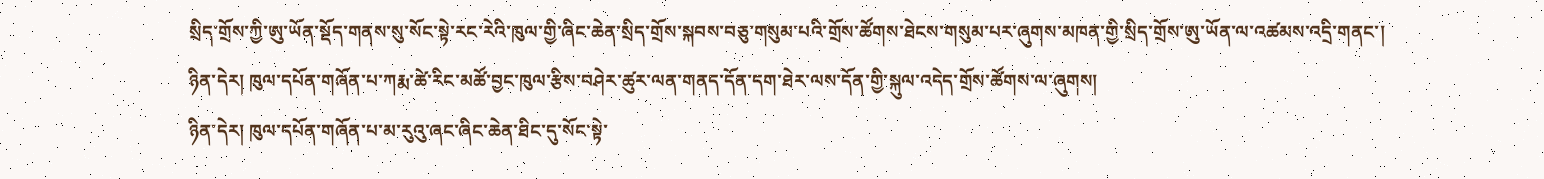སྲིད་གྲོས་ཀྱི་ཨུ་ཡོན་སྡོད་གནས་སུ་སོང་སྟེ་རང་རེའི་ཁུལ་གྱི་ཞིང་ཆེན་སྲིད་གྲོས་སྐབས་བཅུ་གསུམ་པའི་གྲོས་ཚོགས་ཐེངས་གསུམ་པར་ཞུགས་མཁན་གྱི་སྲིད་གྲོས་ཨུ་ཡོན་ལ་འཚམས་འདྲི་གནང་།
ཉིན་དེར། ཁུལ་དཔོན་གཞོན་པ་ཀརྨ་ཚེ་རིང་མཚོ་བྱང་ཁུལ་རྩིས་བཤེར་ཚུར་ལན་གནད་དོན་དག་ཐེར་ལས་དོན་གྱི་སྐུལ་འདེད་གྲོས་ཚོགས་ལ་ཞུགས།
ཉིན་དེར། ཁུལ་དཔོན་གཞོན་པ་མ་རུའུ་ཞང་ཞིང་ཆེན་ཐིང་དུ་སོང་སྟེ་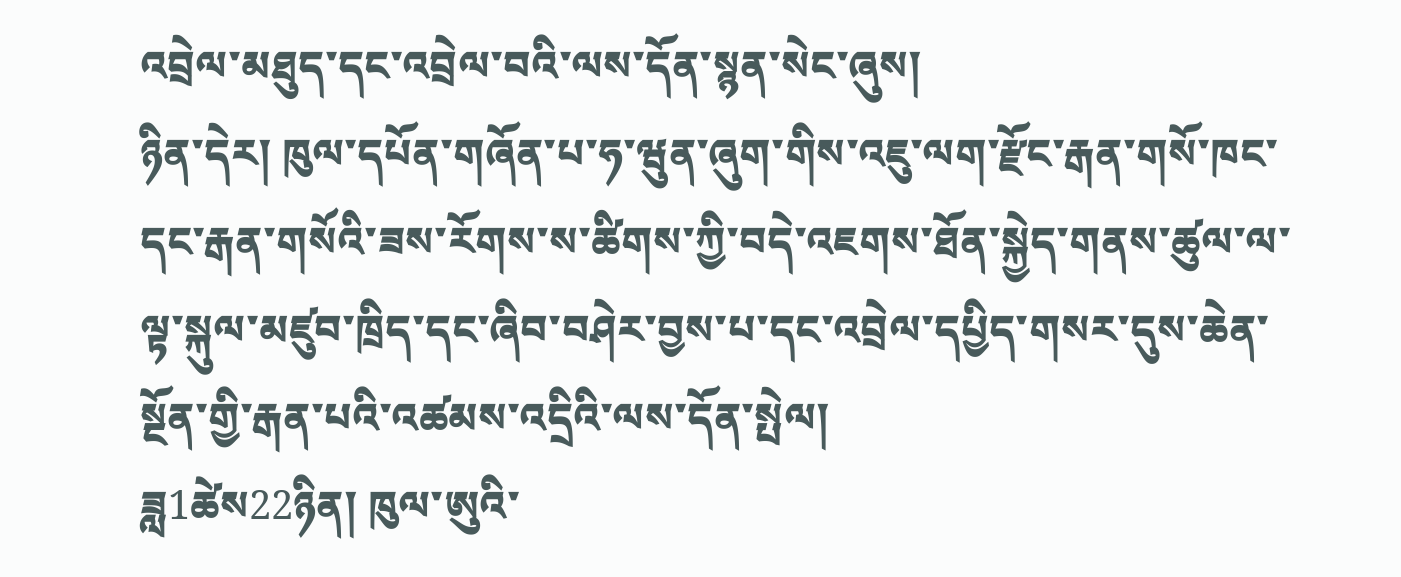འབྲེལ་མཐུད་དང་འབྲེལ་བའི་ལས་དོན་སྙན་སེང་ཞུས།
ཉིན་དེར། ཁུལ་དཔོན་གཞོན་པ་ཧ་ཝུན་ཞུག་གིས་འཇུ་ལག་རྫོང་རྒན་གསོ་ཁང་དང་རྒན་གསོའི་ཟས་རོགས་ས་ཚིགས་ཀྱི་བདེ་འཇགས་ཐོན་སྐྱེད་གནས་ཚུལ་ལ་ལྟ་སྐུལ་མཛུབ་ཁྲིད་དང་ཞིབ་བཤེར་བྱས་པ་དང་འབྲེལ་དཔྱིད་གསར་དུས་ཆེན་སྔོན་གྱི་རྒན་པའི་འཚམས་འདྲིའི་ལས་དོན་སྤེལ།
ཟླ1ཚེས22ཉིན། ཁུལ་ཨུའི་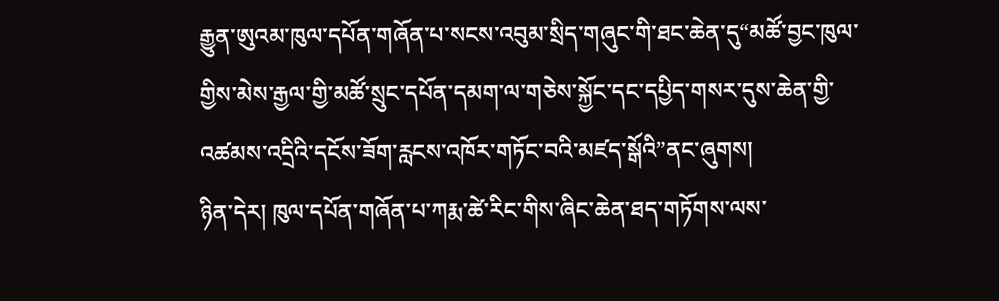རྒྱུན་ཨུའམ་ཁུལ་དཔོན་གཞོན་པ་སངས་འབུམ་སྲིད་གཞུང་གི་ཐང་ཆེན་དུ“མཚོ་བྱང་ཁུལ་གྱིས་མེས་རྒྱལ་གྱི་མཚོ་སྲུང་དཔོན་དམག་ལ་གཅེས་སྐྱོང་དང་དཔྱིད་གསར་དུས་ཆེན་གྱི་འཚམས་འདྲིའི་དངོས་ཟོག་རླངས་འཁོར་གཏོང་བའི་མཛད་སྒོའི”ནང་ཞུགས།
ཉིན་དེར། ཁུལ་དཔོན་གཞོན་པ་ཀརྨ་ཚེ་རིང་གིས་ཞིང་ཆེན་ཐད་གཏོགས་ལས་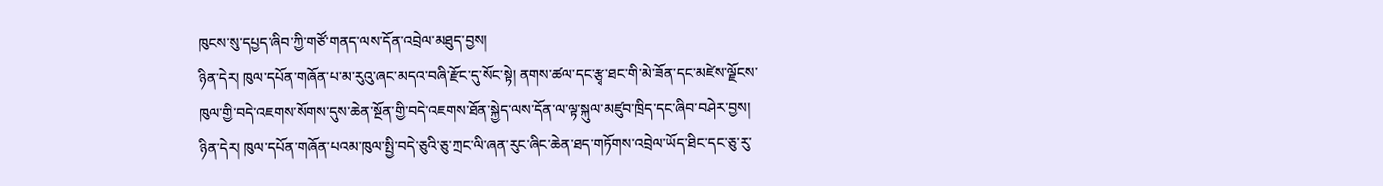ཁུངས་སུ་དཔྱད་ཞིབ་ཀྱི་གཙོ་གནད་ལས་དོན་འབྲེལ་མཐུད་བྱས།
ཉིན་དེར། ཁུལ་དཔོན་གཞོན་པ་མ་རུའུ་ཞང་མདའ་བཞི་རྫོང་དུ་སོང་སྟེ། ནགས་ཚལ་དང་རྩྭ་ཐང་གི་མེ་ཟོན་དང་མཛེས་ལྗོངས་ཁུལ་གྱི་བདེ་འཇགས་སོགས་དུས་ཆེན་སྔོན་གྱི་བདེ་འཇགས་ཐོན་སྐྱེད་ལས་དོན་ལ་ལྟ་སྐུལ་མཛུབ་ཁྲིད་དང་ཞིབ་བཤེར་བྱས།
ཉིན་དེར། ཁུལ་དཔོན་གཞོན་པའམ་ཁུལ་སྤྱི་བདེ་ཅུའི་ཅུ་ཀྲང་ལི་ཞན་རུང་ཞིང་ཆེན་ཐད་གཏོགས་འབྲེལ་ཡོད་ཐིང་དང་ཅུ་རུ་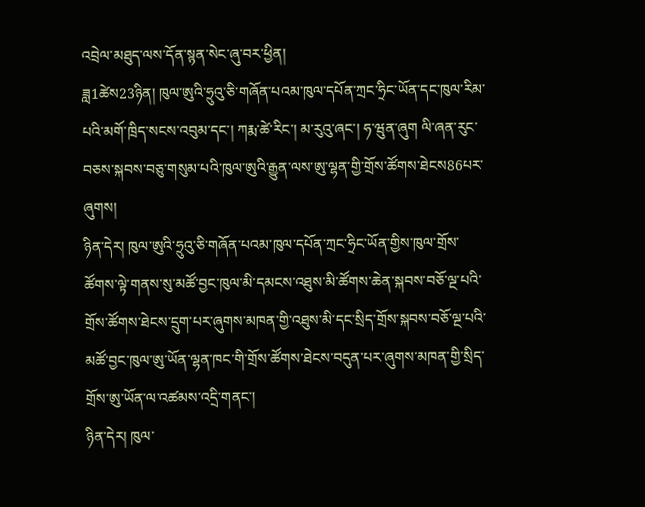འབྲེལ་མཐུད་ལས་དོན་སྙན་སེང་ཞུ་བར་ཕྱིན།
ཟླ1ཚེས23ཉིན། ཁུལ་ཨུའི་ཧྲུའུ་ཅི་གཞོན་པའམ་ཁུལ་དཔོན་ཀྲང་ཧྲིང་ཡོན་དང་ཁུལ་རིམ་པའི་མགོ་ཁྲིད་སངས་འབུམ་དང་། ཀརྨ་ཚེ་རིང་། མ་རུའུ་ཞང་། ཧ་ཝུན་ཞུག ལི་ཞན་རུང་བཅས་སྐབས་བཅུ་གསུམ་པའི་ཁུལ་ཨུའི་རྒྱུན་ལས་ཨུ་ལྷན་གྱི་གྲོས་ཚོགས་ཐེངས86པར་ཞུགས།
ཉིན་དེར། ཁུལ་ཨུའི་ཧྲུའུ་ཅི་གཞོན་པའམ་ཁུལ་དཔོན་ཀྲང་ཧྲིང་ཡོན་གྱིས་ཁུལ་གྲོས་ཚོགས་ལྟེ་གནས་སུ་མཚོ་བྱང་ཁུལ་མི་དམངས་འཐུས་མི་ཚོགས་ཆེན་སྐབས་བཅོ་ལྔ་པའི་གྲོས་ཚོགས་ཐེངས་དྲུག་པར་ཞུགས་མཁན་གྱི་འཐུས་མི་དང་སྲིད་གྲོས་སྐབས་བཅོ་ལྔ་པའི་མཚོ་བྱང་ཁུལ་ཨུ་ཡོན་ལྷན་ཁང་གི་གྲོས་ཚོགས་ཐེངས་བདུན་པར་ཞུགས་མཁན་གྱི་སྲིད་གྲོས་ཨུ་ཡོན་ལ་འཚམས་འདྲི་གནང་།
ཉིན་དེར། ཁུལ་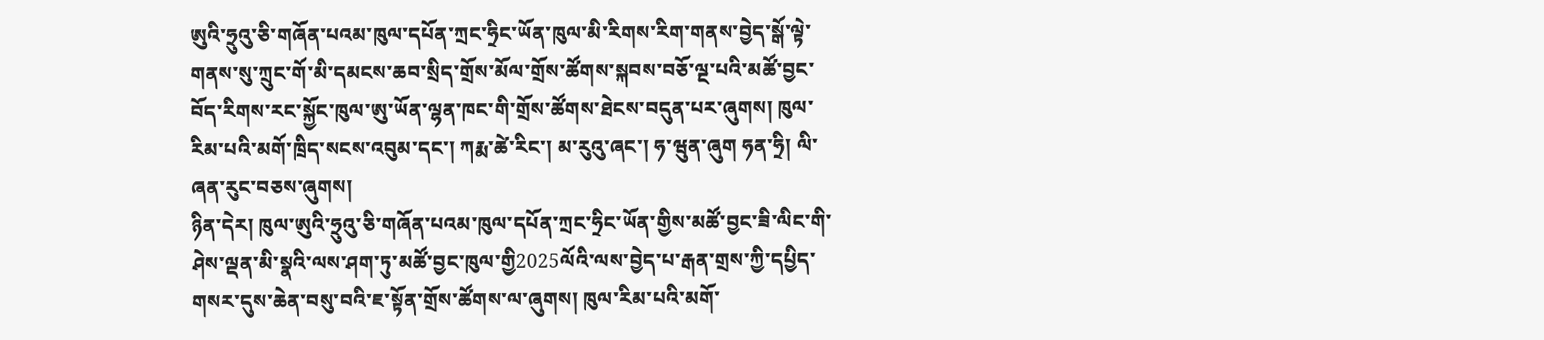ཨུའི་ཧྲུའུ་ཅི་གཞོན་པའམ་ཁུལ་དཔོན་ཀྲང་ཧྲིང་ཡོན་ཁུལ་མི་རིགས་རིག་གནས་བྱེད་སྒོ་ལྟེ་གནས་སུ་ཀྲུང་གོ་མི་དམངས་ཆབ་སྲིད་གྲོས་མོལ་གྲོས་ཚོགས་སྐབས་བཅོ་ལྔ་པའི་མཚོ་བྱང་བོད་རིགས་རང་སྐྱོང་ཁུལ་ཨུ་ཡོན་ལྷན་ཁང་གི་གྲོས་ཚོགས་ཐེངས་བདུན་པར་ཞུགས། ཁུལ་རིམ་པའི་མགོ་ཁྲིད་སངས་འབུམ་དང་། ཀརྨ་ཚེ་རིང་། མ་རུའུ་ཞང་། ཧ་ཝུན་ཞུག ཧན་ཧྲི། ལི་ཞན་རུང་བཅས་ཞུགས།
ཉིན་དེར། ཁུལ་ཨུའི་ཧྲུའུ་ཅི་གཞོན་པའམ་ཁུལ་དཔོན་ཀྲང་ཧྲིང་ཡོན་གྱིས་མཚོ་བྱང་ཟི་ལིང་གི་ཤེས་ལྡན་མི་སྣའི་ལས་ཤག་ཏུ་མཚོ་བྱང་ཁུལ་གྱི2025ལོའི་ལས་བྱེད་པ་རྒན་གྲས་ཀྱི་དཔྱིད་གསར་དུས་ཆེན་བསུ་བའི་ཇ་སྟོན་གྲོས་ཚོགས་ལ་ཞུགས། ཁུལ་རིམ་པའི་མགོ་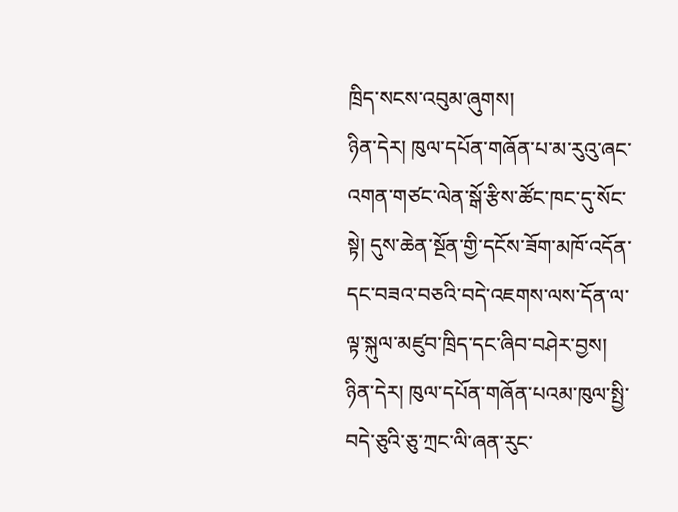ཁྲིད་སངས་འབུམ་ཞུགས།
ཉིན་དེར། ཁུལ་དཔོན་གཞོན་པ་མ་རུའུ་ཞང་འགན་གཙང་ལེན་སྒོ་རྩིས་ཚོང་ཁང་དུ་སོང་སྟེ། དུས་ཆེན་སྔོན་གྱི་དངོས་ཟོག་མཁོ་འདོན་དང་བཟའ་བཅའི་བདེ་འཇགས་ལས་དོན་ལ་ལྟ་སྐུལ་མཛུབ་ཁྲིད་དང་ཞིབ་བཤེར་བྱས།
ཉིན་དེར། ཁུལ་དཔོན་གཞོན་པའམ་ཁུལ་སྤྱི་བདེ་ཅུའི་ཅུ་ཀྲང་ལི་ཞན་རུང་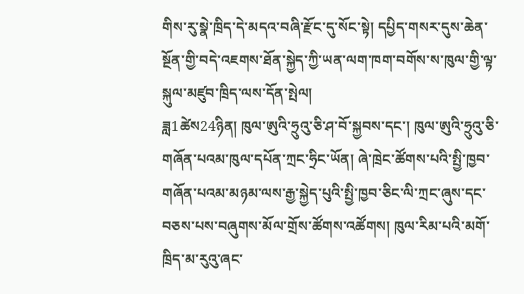གིས་རུ་སྣེ་ཁྲིད་དེ་མདའ་བཞི་རྫོང་དུ་སོང་སྟེ། དཔྱིད་གསར་དུས་ཆེན་སྔོན་གྱི་བདེ་འཇགས་ཐོན་སྐྱེད་ཀྱི་ཡན་ལག་ཁག་བགོས་ས་ཁུལ་གྱི་ལྟ་སྐུལ་མཛུབ་ཁྲིད་ལས་དོན་སྤེལ།
ཟླ1ཚེས24ཉིན། ཁུལ་ཨུའི་ཧྲུའུ་ཅི་ཤ་བོ་སྐྱབས་དང་། ཁུལ་ཨུའི་ཧྲུའུ་ཅི་གཞོན་པའམ་ཁུལ་དཔོན་ཀྲང་ཧྲིང་ཡོན། ཞེ་ཁྲེང་ཚོགས་པའི་སྤྱི་ཁྱབ་གཞོན་པའམ་མཉམ་ལས་རྒྱ་སྐྱེད་པུའི་སྤྱི་ཁྱབ་ཅིང་ལི་ཀྲང་ཞུས་དང་བཅས་པས་བཞུགས་མོལ་གྲོས་ཚོགས་འཚོགས། ཁུལ་རིམ་པའི་མགོ་ཁྲིད་མ་རུའུ་ཞང་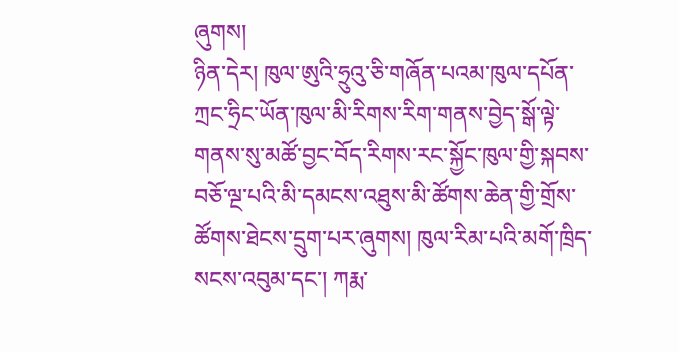ཞུགས།
ཉིན་དེར། ཁུལ་ཨུའི་ཧྲུའུ་ཅི་གཞོན་པའམ་ཁུལ་དཔོན་ཀྲང་ཧྲིང་ཡོན་ཁུལ་མི་རིགས་རིག་གནས་བྱེད་སྒོ་ལྟེ་གནས་སུ་མཚོ་བྱང་བོད་རིགས་རང་སྐྱོང་ཁུལ་གྱི་སྐབས་བཅོ་ལྔ་པའི་མི་དམངས་འཐུས་མི་ཚོགས་ཆེན་གྱི་གྲོས་ཚོགས་ཐེངས་དྲུག་པར་ཞུགས། ཁུལ་རིམ་པའི་མགོ་ཁྲིད་སངས་འབུམ་དང་། ཀརྨ་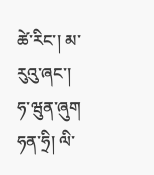ཚེ་རིང་། མ་རུའུ་ཞང་། ཧ་ཝུན་ཞུག ཧན་ཧྲི། ལི་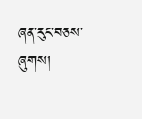ཞན་རུང་བཅས་ཞུགས།